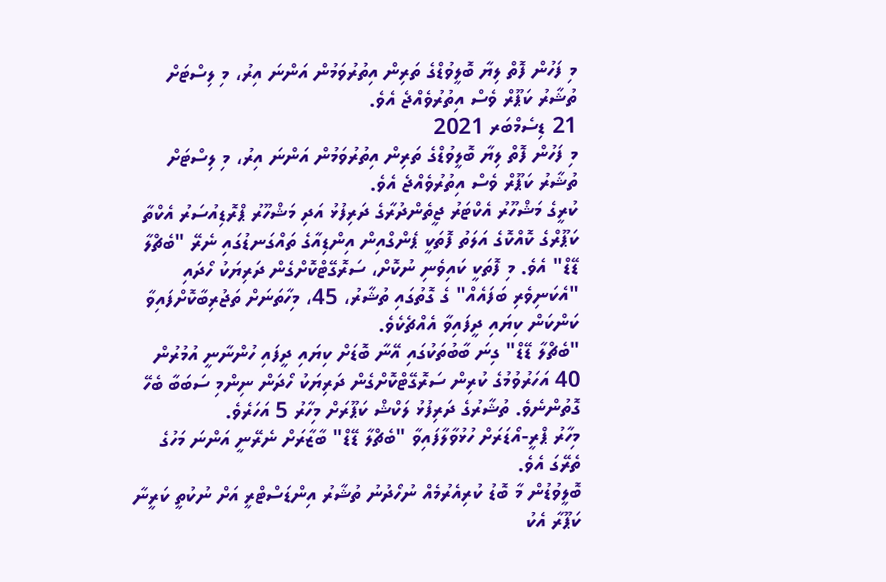މި ފަހުން ފޮތް ލިޔާ ބޮލީވުޑްގެ ތަރިން އިތުރުވަމުން އަންނަ އިރު، މި ލިސްޓަށް ތުޝާރު ކަޕޫރް ވެސް އިތުރުވެއްޖެ އެވެ.
21 ޑިސެމްބަރ 2021
މި ފަހުން ފޮތް ލިޔާ ބޮލީވުޑްގެ ތަރިން އިތުރުވަމުން އަންނަ އިރު، މި ލިސްޓަށް ތުޝާރު ކަޕޫރް ވެސް އިތުރުވެއްޖެ އެވެ.
ކުރީގެ މަޝްހޫރު އެކްޓަރު ޖީތެންދުރާގެ ދަރިފުޅު އަދި މަޝްހޫރު ޕްރޮޑިއުސަރު އެކްތާ ކަޕޫރްގެ ކޮއްކޮގެ އަލަތު ފޮތަކީ ޕެންގްއިން އިންޑިއާގެ ތައްގަނޑުގައި ނެރޭ "ބެޗްލާ ޑޭޑް" އެވެ. މި ފޮތަކީ ކައިވެނި ނުކޮށް، ސަރޮގޭޓްކޮށްގެން ދަރިޔަކު ހޯދައި "އެކަނިވެރި ބަފައެއް" ގެ ގޮތުގައި ތުޝާރު، 45، މިހާތަނަށް ތަޖުރިބާކޮށްފައިވާ ކަންކަން ކިޔައި ދީފައިވާ އެއްޗެކެވެ.
"ބެޗްލާ ޑޭޑް" ގިނަ ބާބުތަކުގައި އޭނާ ބޮޑަށް ކިޔައި ދީފައި ހުންނާނީ އުމުރުން 40 އަހަރުވުމުގެ ކުރިން ސަރޮގޭޓްކޮށްގެން ދަރިޔަކު ހޯދަން ނިންމި ސަބަބާ ބެހޭ ގޮތުންނެވެ. ތުޝާރުގެ ދަރިފުޅު ލަކްޝް ކަޕޫރަށް މިހާރު 5 އަހަރެވެ.
މިހާރު ޕްރީ-އޯޑަރަށް ހުޅުވާލާފައިވާ "ބެޗްލާ ޑޭޑް" ބާޒާރަށް ނެރޭނީ އަންނަ މަހުގެ ތެރޭގަ އެވެ.
ބޮލީވުޑުން މާ ބޮޑު ކުރިއެރުމެއް ނުހޯދުނު ތުޝާރު އިންޑަސްޓްރީ އަށް ނުކުތީ ކަރީނާ ކަޕޫރާ އެކު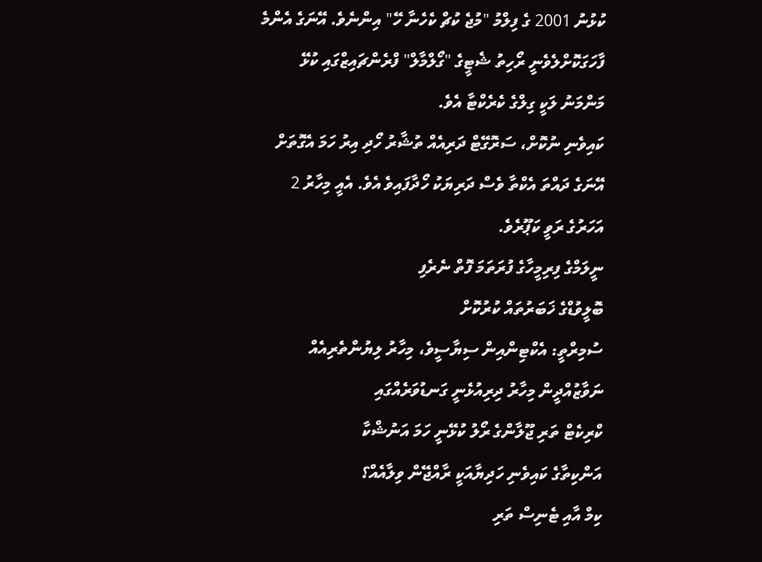ކުޅުނު 2001 ގެ ފިލްމު "މުޖެ ކުޗް ކެހެނާ ހޭ" އިންނެވެ. އޭނަގެ އެންމެ ފާހަގަކޮށްލެވެނީ ރޯހިތު ޝެޓީގެ "ގޯލްމާލް" ފްރެންޗައިޒްގައި ކުޅޭ މަންމަނު ލަކީ ގިލްގެ ކެރެކްޓާ އެވެ.
ކައިވެނި ނުކޮށް، ސަރޮގޭޓް ދަރިއެއް ތުޝާރު ހޯދި އިރު ހަމަ އެގޮތަށް އޭނަގެ ދައްތަ އެކްތާ ވެސް ދަރިޔަކު ހޯދާފައިވެ އެވެ. އެއީ މިހާރު 2 އަހަރުގެ ރަވީ ކަޕޫރެވެ.
ނީލަމްގެ ފިރިމީހާގެ ފުރަތަމަ ފޮތް ނެރެފި
ބޮލީވުޑްގެ ޚަބަރުތައް ކުރުކޮށް
ސުމިރްތީ: އެކްޓިންއިން ސިޔާސީވެ، މިހާރު ލިޔުންތެރިއެއް
ނަވާޒުއްދީން މިހާރު ދިރިއުޅެނީ ގަނޑުވަރެއްގައި
ކްރިކެޓް ތަރި ޖޫލާންގެ ރޯލު ކުޅޭނީ ހަމަ އަނުޝްކާ
އަންކިތާގެ ކައިވެނި ހަދިޔާއަކީ ރާއްޖޭން ވިލާއެއް؟
ކިމް އާއި ޓެނިސް ތަރި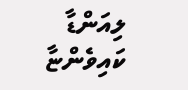ލިއަންޑާ ކައިވެންޏާ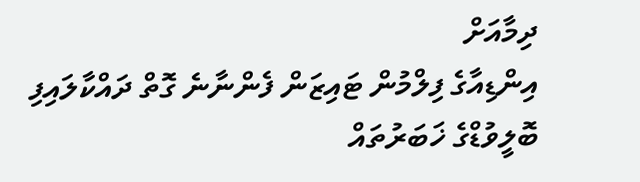ދިމާއަށް
އިންޑިއާގެ ފިލްމުން ޓައިޒަން ފެންނާނެ ގޮތް ދައްކާލައިފި
ބޮލީވުޑްގެ ޚަބަރުތައް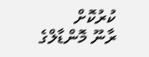ކުރުކޮށް
ރާނޫ މޮންޑާލްގެ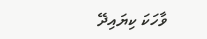ވާހަކަ ކިޔައިދޭ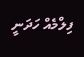ފިލްމެއް ހަދަނީ